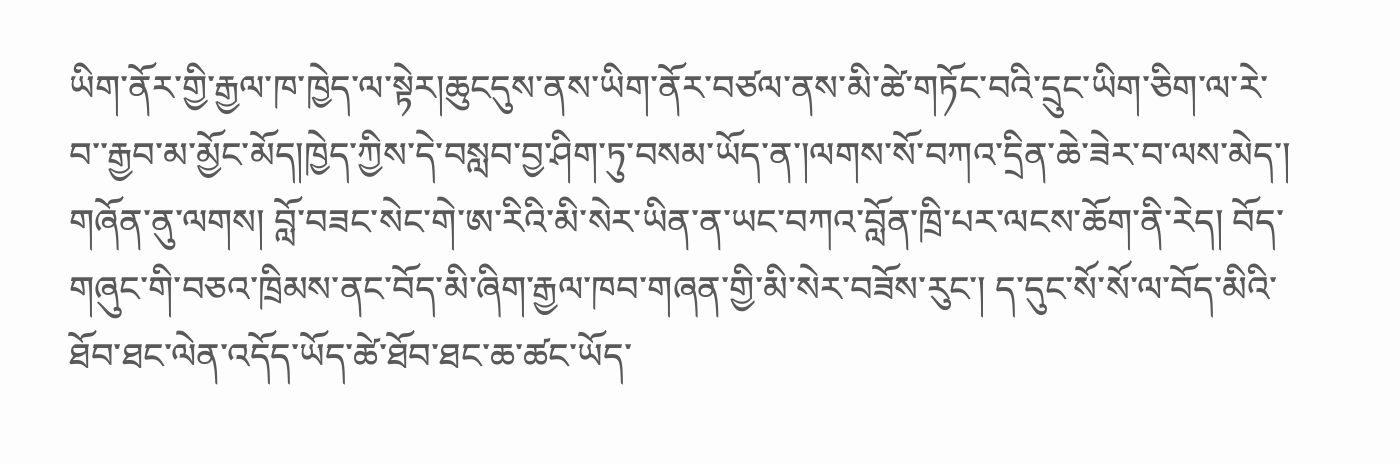ཡིག་ནོར་གྱི་རྒྱལ་ཁ་ཁྱེད་ལ་སྟེར།ཆུངདུས་ནས་ཡིག་ནོར་བཙལ་ནས་མི་ཚེ་གཏོང་བའི་དྲུང་ཡིག་ཅིག་ལ་རེ་བ་་རྒྱབ་མ་མྱོང་མོད།ཁྱེད་ཀྱིས་དེ་བསླབ་བྱ་ཤིག་ཏུ་བསམ་ཡོད་ན་།ལགས་སོ་བཀའ་དྲིན་ཆེ་ཟེར་བ་ལས་མེད་།
གཞོན་ནུ་ལགས། བློ་བཟང་སེང་གེ་ཨ་རིའི་མི་སེར་ཡིན་ན་ཡང་བཀའ་བློན་ཁྲི་པར་ལངས་ཆོག་ནི་རེད། བོད་གཞུང་གི་བཅའ་ཁྲིམས་ནང་བོད་མི་ཞིག་རྒྱལ་ཁབ་གཞན་གྱི་མི་སེར་བཟོས་རུང་། ད་དུང་སོ་སོ་ལ་བོད་མིའི་ཐོབ་ཐང་ལེན་འདོད་ཡོད་ཚེ་ཐོབ་ཐང་ཆ་ཚང་ཡོད་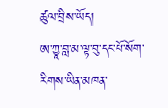ཚུལ་བྲིས་ཡོད།
ཨ་ཀྱཱ་བླ་མ་ལྟ་བུ་དང་པོ་སོག་རིགས་ཡིན་མཁན་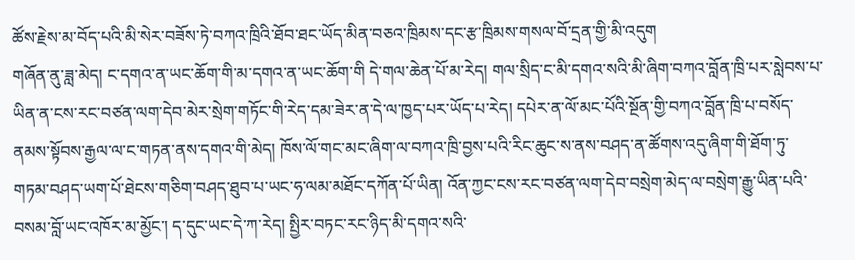ཚོས་རྗེས་མ་བོད་པའི་མི་སེར་བཟོས་ཏེ་བཀའ་ཁྲིའི་ཐོབ་ཐང་ཡོད་མིན་བཅའ་ཁྲིམས་དང་རྩ་ཁྲིམས་གསལ་བོ་དྲན་གྱི་མི་འདུག
གཞོན་ནུ་ཟླ་མེད། ང་དགའ་ན་ཡང་ཆོག་གི་མ་དགའ་ན་ཡང་ཆོག་གི དེ་གལ་ཆེན་པོ་མ་རེད། གལ་སྲིད་ང་མི་དགའ་སའི་མི་ཞིག་བཀའ་བློན་ཁྲི་པར་སླེབས་པ་ཡིན་ན་ངས་རང་བཙན་ལག་དེབ་མེར་སྲེག་གཏོང་གི་རེད་དམ་ཟེར་ན་དེ་ལ་ཁྱད་པར་ཡོད་པ་རེད། དཔེར་ན་ལོ་མང་པོའི་སྔོན་གྱི་བཀའ་བློན་ཁྲི་པ་བསོད་ནམས་སྟོབས་རྒྱལ་ལ་ང་གཏན་ནས་དགའ་གི་མེད། ཁོས་ལོ་གང་མང་ཞིག་ལ་བཀའ་ཁྲི་བྱས་པའི་རིང་ཆུང་ས་ནས་བཤད་ན་ཚོགས་འདུ་ཞིག་གི་ཐོག་ཏུ་གཏམ་བཤད་ཡག་པོ་ཐེངས་གཅིག་བཤད་ཐུབ་པ་ཡང་ཧ་ལམ་མཐོང་དཀོན་པོ་ཡིན། འོན་ཀྱང་ངས་རང་བཙན་ལག་དེབ་བསྲེག་མེད་ལ་བསྲེག་རྒྱུ་ཡིན་པའི་བསམ་བློ་ཡང་འཁོར་མ་མྱོང་། ད་དུང་ཡང་དེ་ཀ་རེད། སྤྱིར་བཏང་རང་ཉིད་མི་དགའ་སའི་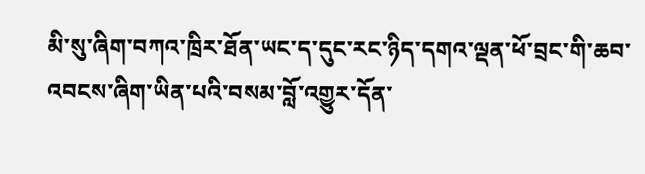མི་སུ་ཞིག་བཀའ་ཁྲིར་ཐོན་ཡང་ད་དུང་རང་ཉིད་དགའ་ལྡན་ཕོ་བྲང་གི་ཆབ་འབངས་ཞིག་ཡིན་པའི་བསམ་བློ་འགྱུར་དོན་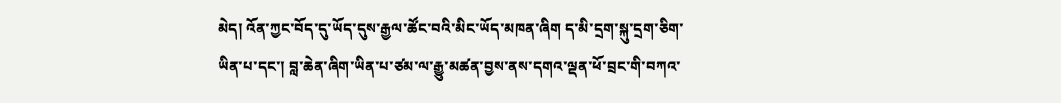མེད། འོན་ཀྱང་བོད་དུ་ཡོད་དུས་རྒྱལ་ཚོང་བའི་མིང་ཡོད་མཁན་ཞིག ད་མི་དྲག་སྐུ་དྲག་ཅིག་ཡིན་པ་དང་། བླ་ཆེན་ཞིག་ཡིན་པ་ཙམ་ལ་རྒྱུ་མཚན་བྱས་ནས་དགའ་ལྡན་ཕོ་བྲང་གི་བཀའ་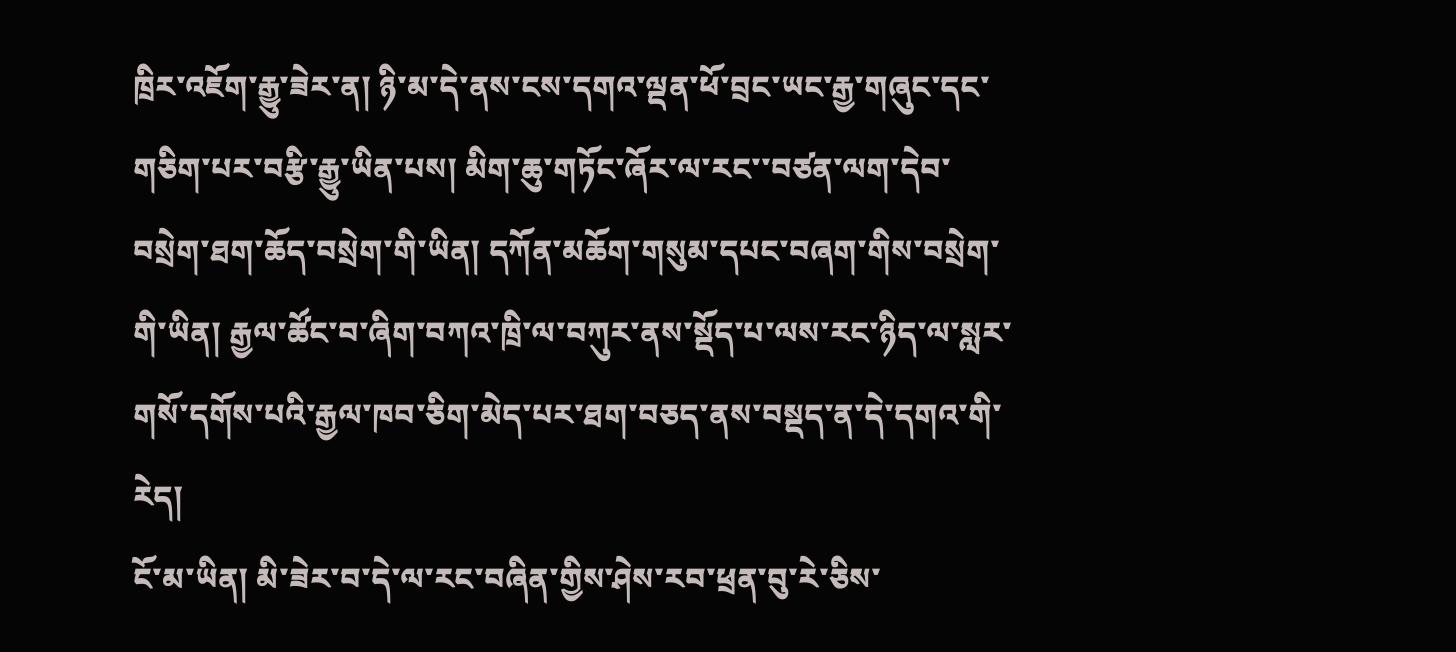ཁྲིར་འཇོག་རྒྱུ་ཟེར་ན། ཉི་མ་དེ་ནས་ངས་དགའ་ལྡན་ཕོ་བྲང་ཡང་རྒྱ་གཞུང་དང་གཅིག་པར་བརྩི་རྒྱུ་ཡིན་པས། མིག་ཆུ་གཏོང་ཞོར་ལ་རང་་བཙན་ལག་དེབ་བསྲེག་ཐག་ཆོད་བསྲེག་གི་ཡིན། དཀོན་མཆོག་གསུམ་དཔང་བཞག་གིས་བསྲེག་གི་ཡིན། རྒྱལ་ཚོང་བ་ཞིག་བཀའ་ཁྲི་ལ་བཀུར་ནས་སྡོད་པ་ལས་རང་ཉིད་ལ་སླར་གསོ་དགོས་པའི་རྒྱལ་ཁབ་ཅིག་མེད་པར་ཐག་བཅད་ནས་བསྡད་ན་དེ་དགའ་གི་རེད།
ངོ་མ་ཡིན། མི་ཟེར་བ་དེ་ལ་རང་བཞིན་གྱིས་ཤེས་རབ་ཕྲན་བུ་རེ་ཅིས་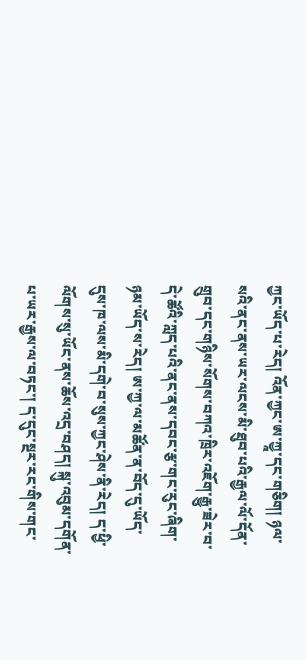ཀྱང་ཡོད་པ་རེད། འོན་ཀྱང་ཨ་ཀྱཱ་དང་གཅིག། ཉལ་སའི་ནང་ནས་ཡར་ལངས་མི་ཐུབ་པའི་རྒྱལ་ལོ་དོན་གྲུབ་དང་གཉིས་སོགས་བཀའ་ཁྲིར་འཇོག་རྒྱུ་ཟེར་བ་དེ་ཚོའི་ཀླད་པའི་ནང་ནས་དབང་རྩ་གང་རུང་ཞིག་ཉམ་ཡོད་ས་རེད། ཨ་ཀྱ་ལ་མཚོན་ན་བོད་དུ་ཡོད་དུས་ཁ་ལས་མི་དགེ་བ་སུས་ཀྱང་ཤེས་ནི་རེད། ད་ཕྱི་ལོགས་སུ་ཡོང་ནས་ཆོས་འདྲ་བཤད། སྐུ་འབུམ་དགོན་པ་ཡར་རྒྱས་ལ་བཏང་། ད་དུང་སྔར་རང་གིས་གང་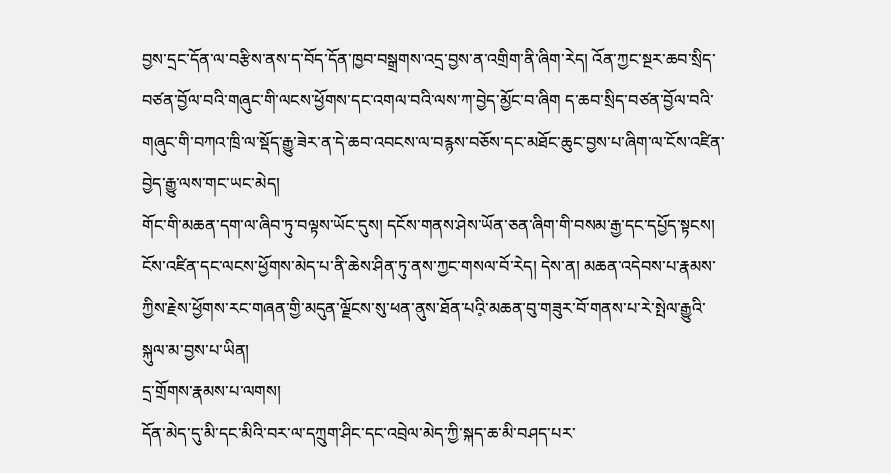བྱས་དྲང་དོན་ལ་བརྩིས་ནས་ད་བོད་དོན་ཁྱབ་བསྒྲགས་འདྲ་བྱས་ན་འགྲིག་ནི་ཞིག་རེད། འོན་ཀྱང་སྔར་ཆབ་སྲིད་བཙན་བྱོལ་བའི་གཞུང་གི་ལངས་ཕྱོགས་དང་འགལ་བའི་ལས་ཀ་བྱེད་མྱོང་བ་ཞིག ད་ཆབ་སྲིད་བཙན་བྱོལ་བའི་གཞུང་གི་བཀའ་ཁྲི་ལ་སྡོད་རྒྱུ་ཟེར་ན་དེ་ཆབ་འབངས་ལ་བརྙས་བཅོས་དང་མཐོང་ཆུང་བྱས་པ་ཞིག་ལ་ངོས་འཛིན་བྱེད་རྒྱུ་ལས་གང་ཡང་མེད།
གོང་གི་མཆན་དག་ལ་ཞིབ་ཏུ་བལྟས་ཡོང་དུས། དངོས་གནས་ཤེས་ཡོན་ཅན་ཞིག་གི་བསམ་རྒྱ་དང་དཔྱོད་སྟངས། ངོས་འཛིན་དང་ལངས་ཕྱོགས་མེད་པ་ནི་ཆེས་ཤིན་ཏུ་ནས་ཀྱང་གསལ་བོ་རེད། དེས་ན། མཆན་འདེབས་པ་རྣམས་ཀྱིས་རྗེས་ཕྱོགས་རང་གཞན་གྱི་མདུན་ལྗོངས་སུ་ཕན་ནུས་ཐོན་པའི༷་མཆན་བུ་གཟུར་བོ་གནས་པ་རེ་སྤེལ་རྒྱུའི་སྐུལ་མ་བྱས་པ་ཡིན།
དྲ་གྲོགས་རྣམས་པ་ལགས།
དོན་མེད་དུ་མི་དང་མིའི་བར་ལ་དཀྲུག་ཤིང་དང་འབྲེལ་མེད་ཀྱི་སྐད་ཆ་མི་བཤད་པར་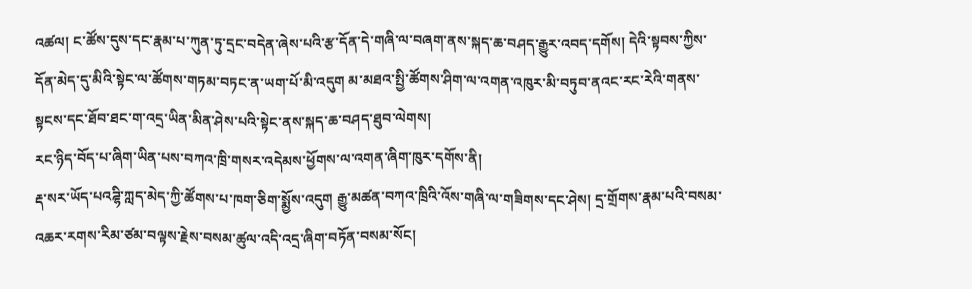འཚལ། ང་ཚོས་དུས་དང་རྣམ་པ་ཀུན་ཏུ་དྲང་བདེན་ཞེས་པའི་རྩ་དོན་དེ་གཞི་ལ་བཞག་ནས་སྐད་ཆ་བཤད་རྒྱུར་འབད་དགོས། དེའི་སྟབས་ཀྱིས་དོན་མེད་དུ་མིའི་སྟེང་ལ་ཚོགས་གཏམ་བཏང་ན་ཡག་པོ་མི་འདུག མ་མཐའ་སྤྱི་ཚོགས་ཤིག་ལ་འགན་འཁུར་མི་བཏུབ་ནའང་རང་རེའི་གནས་སྟངས་དང་ཐོབ་ཐང་ག་འདྲ་ཡིན་མིན་ཤེས་པའི་སྟེང་ནས་སྐད་ཆ་བཤད་ཐུབ་ལེགས།
རང་ཉིད་བོད་པ་ཞིག་ཡིན་པས་བཀའ་ཁྲི་གསར་འདེམས་ཕྱོགས་ལ་འགན་ཞིག་ཁུར་དགོས་ནི།
རྡ་སར་ཡོད་པའཌྷི་ཀླད་མེད་ཀྱི་ཚོགས་པ་ཁག་ཅིག་སྨྱོས་འདུག རྒྱུ་མཚན་བཀའ་ཁྲིའི་འོས་གཞི་ལ་གཟིགས་དང་ཤེས། དྲ་གྲོགས་རྣམ་པའི་བསམ་འཆར་རགས་རིམ་ཙམ་བལྟས་རྗེས་བསམ་ཚུལ་འདི་འདྲ་ཞིག་བཏོན་བསམ་སོང།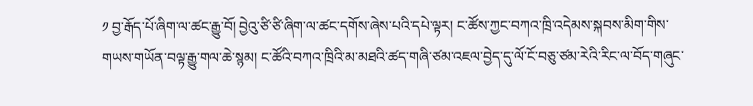༡ བྱ་རྒོད་པོ་ཞིག་ལ་ཚང་རྒྱུ་བོ། བྱེའུ་ཙི་ཙི་ཞིག་ལ་ཚང་དགོས་ཞེས་པའི་དཔེ་ལྟར། ང་ཚོས་ཀྱང་བཀའ་ཁྲི་འདེམས་སྐབས་མིག་གིས་གཡས་གཡོན་བལྟ་རྒྱུ་གལ་ཆེ་སྙམ། ང་ཚོའི་བཀའ་ཁྲིའི་མ་མཐའི་ཚད་གཞི་ཙམ་འཇལ་བྱེད་དུ་ལོ་ངོ་བཅུ་ཙམ་རེའི་རིང་ལ་བོད་གཞུང་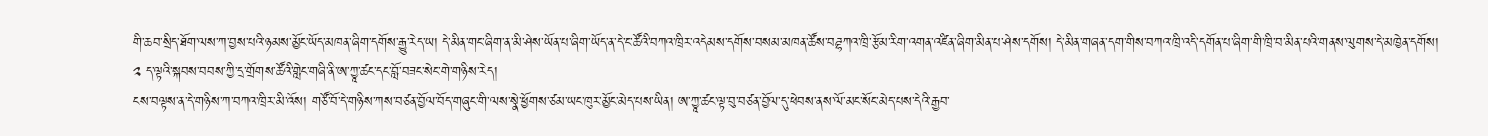གི་ཆབ་སྲིད་ཐོག་ལས་ཀ་བྱས་པའི་ཉམས་མྱོང་ཡོད་མཁན་ཞིག་དགོས་རྒྱུ་རེད་ཡ། དེ་མིན་གང་ཞིག་ན་མི་ཤེས་ཡོན་པ་ཞིག་ཡོད་ན་དེ་ང་ཚོའི་བཀའ་ཁྲིར་འདེམས་དགོས་བསམ་མཁན་ཚོས་བཌྷཀའ་ཁྲི་རྩོམ་རིག་འགན་འཛིན་ཞིག་མིན་པ་ཤེས་དགོས། དེ་མིན་གཞན་དག་གིས་བཀའ་ཁྲི་འདི་དགོན་པ་ཞིག་གི་ཁྲི་བ་མིན་པའི་གནས་ལུགས་དེ་མཁྱེན་དགོས།
༢ ད་ལྟའི་སྐབས་བབས་ཀྱི་དྲ་གྲོགས་ཚོའི་གླེང་གཞི་ནི་ཨ་ཀྱཱ་ཚང་དང་བློ་བཟང་སེང་གེ་གཉིས་རེད།
ངས་བལྟས་ན་དེ་གཉིས་ཀ་བཀའ་ཁྲིར་མི་འོས། གཙོ་བོ་དེ་གཉིས་ཀས་བཙན་བྱོལ་བོད་གཞུང་གི་ལས་སྣེ་ཕྱོགས་ཙམ་ཡང་ཁུར་མྱོང་མེད་པས་ཡིན། ཨ་ཀྱཱ་ཚང་ལྟ་བུ་བཙན་བྱོལ་དུ་ཕེབས་ནས་ལོ་མང་སོང་མེད་པས་དེའི་རྒྱབ་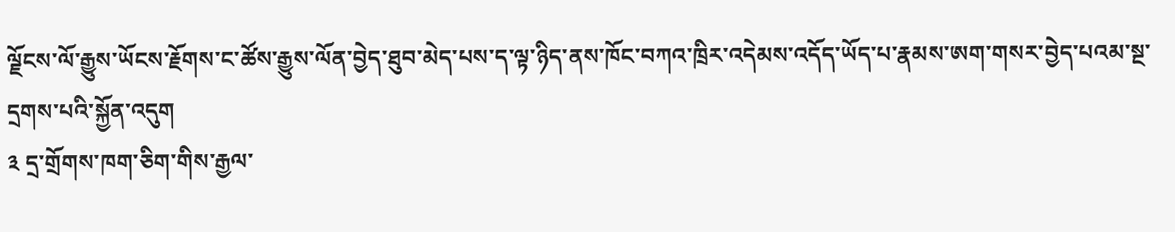ལྗོངས་ལོ་རྒྱུས་ཡོངས་རྗོགས་ང་ཚོས་རྒྱུས་ལོན་བྱེད་ཐུབ་མེད་པས་ད་ལྟ་ཉིད་ནས་ཁོང་བཀའ་ཁྲིར་འདེམས་འདོད་ཡོད་པ་རྣམས་ཨག་གསར་བྱེད་པའམ་སྔ་དྲགས་པའི་སྐྱོན་འདུག
༣ དྲ་གྲོགས་ཁག་ཅིག་གིས་རྒྱལ་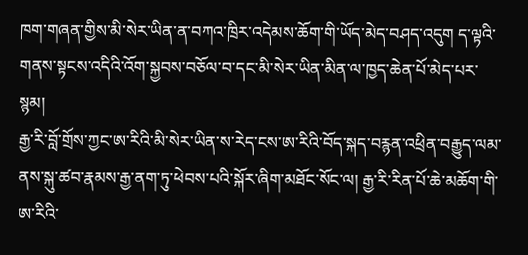ཁག་གཞན་གྱིས་མི་སེར་ཡིན་ན་བཀའ་ཁྲིར་འདེམས་ཆོག་གི་ཡོད་མེད་བཤད་འདུག ད་ལྟའི་གནས་སྟངས་འདིའི་འོག་སྐྱབས་བཅོལ་བ་དང་མི་སེར་ཡིན་མིན་ལ་ཁྱད་ཆེན་པོ་མེད་པར་སྙམ།
རྒྱ་རི་བློ་གྲོས་ཀྱང་ཨ་རིའི་མི་སེར་ཡིན་ས་རེད་ངས་ཨ་རིའི་བོད་སྐད་བརྙན་འཕྲིན་བརྒྱུད་ལམ་ནས་སྐུ་ཚབ་རྣམས་རྒྱ་ནག་ཏུ་ཕེབས་པའི་སྐོར་ཞིག་མཐོང་སོང་ལ། རྒྱ་རི་རིན་པོ་ཆེ་མཆོག་གི་ཨ་རིའི་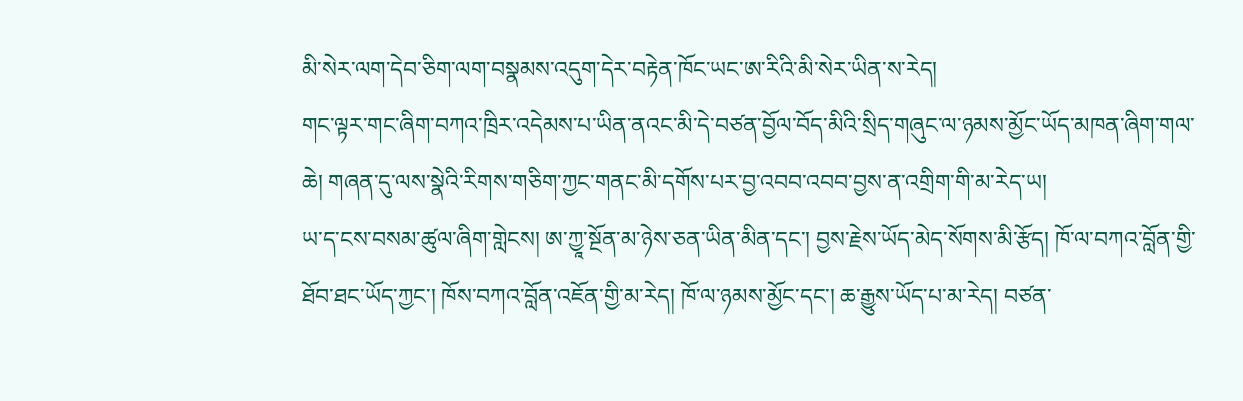མི་སེར་ལག་དེབ་ཅིག་ལག་བསྣམས་འདུག་དེར་བརྟེན་ཁོང་ཡང་ཨ་རིའི་མི་སེར་ཡིན་ས་རེད།
གང་ལྟར་གང་ཞིག་བཀའ་ཁྲིར་འདེམས་པ་ཡིན་ནའང་མི་དེ་བཙན་བྱོལ་བོད་མིའི་སྲིད་གཞུང་ལ་ཉམས་མྱོང་ཡོད་མཁན་ཞིག་གལ་ཆེ། གཞན་དུ་ལས་སྣེའི་རིགས་གཅིག་ཀྱང་གནང་མི་དགོས་པར་བྱ་འབབ་འབབ་བྱས་ན་འགྲིག་གི་མ་རེད་ཡ།
ཡ་ད་ངས་བསམ་ཚུལ་ཞིག་གླེངས། ཨ་ཀྱཱ་སྔོན་མ་ཉེས་ཅན་ཡིན་མིན་དང་། བྱས་རྗེས་ཡོད་མེད་སོགས་མི་རྩོད། ཁོ་ལ་བཀའ་བློན་གྱི་ཐོབ་ཐང་ཡོད་ཀྱང་། ཁོས་བཀའ་བློན་འཇོན་གྱི་མ་རེད། ཁོ་ལ་ཉམས་མྱོང་དང་། ཆ་རྒྱུས་ཡོད་པ་མ་རེད། བཙན་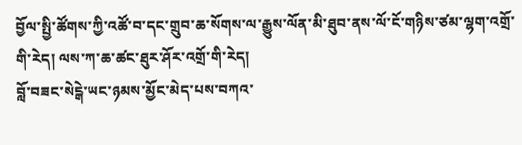བྱོལ་སྤྱི་ཚོགས་ཀྱི་འཚོ་བ་དང་གྲུབ་ཆ་སོགས་ལ་རྒྱུས་ལོན་མི་ཐུབ་ནས་ལོ་ངོ་གཉིས་ཙམ་ལྷག་འགྲོ་གི་རེད། ལས་ཀ་ཆ་ཚང་ཐུར་ཤོར་འགྲོ་གི་རེད།
བློ་བཟང་སེངྒེ་ཡང་ཉམས་མྱོང་མེད་པས་བཀའ་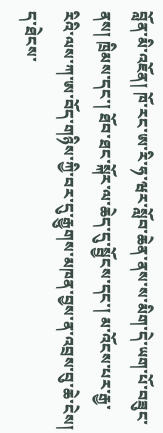བློན་མི་འཇོན། ཁོ་རང་ཨ་རི་ཧ་ཝར་སློབ་ཆེན་ནས་ས་མིག་དེ་ཡག་པོ་བཟུང་ནས། ཁྲིམས་དང་། ཐོབ་ཐང་སྐོར་ལ་ཆེད་དུ་སྦྱོངས་དང་། མ་འོངས་པར་རྒྱ་རིའི་ལས་ཀ་ཨ་བོད་གཉིས་ཀྱི་བར་དུ་རྒྱུགས་མཁན་བྱས་ན་འབྲས་བུ་ཆེ་ངེས།
ད་ཐེངས་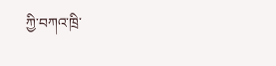ཀྱི་བཀའ་ཁྲི་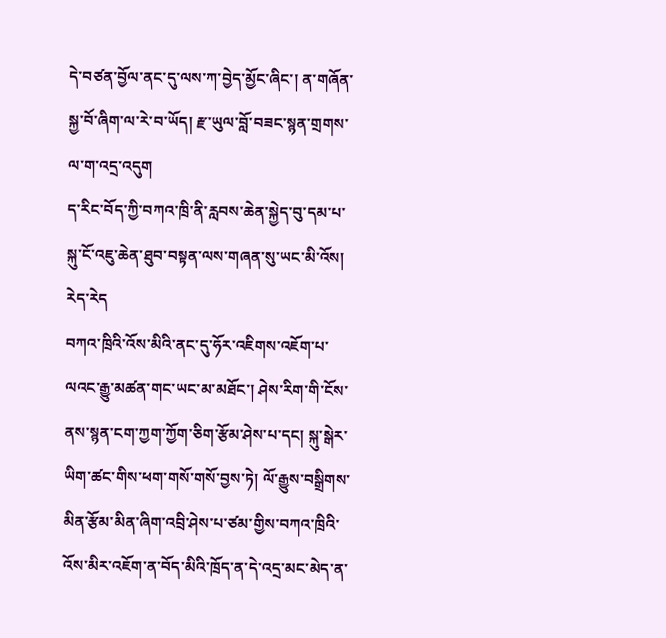དེ་བཙན་བྱོལ་ནང་དུ་ལས་ཀ་བྱེད་མྱོང་ཞིང་། ན་གཞོན་སྐྱ་བོ་ཞིག་ལ་རེ་བ་ཡོད། རྫ་ཡུལ་བློ་བཟང་སྙན་གྲགས་ལ་ག་འདྲ་འདུག
ད་རིང་བོད་ཀྱི་བཀའ་ཁྲི་ནི་རླབས་ཆེན་སྐྱེད་བུ་དམ་པ་སྐུ་ངོ་འཇུ་ཆེན་ཐུབ་བསྟན་ལས་གཞན་སུ་ཡང་མི་འོས།
རེད་རེད
བཀའ་ཁྲིའི་འོས་མིའི་ནང་དུ་ཧོར་འཇིགས་འཇོག་པ་ལའང་རྒྱུ་མཚན་གང་ཡང་མ་མཐོང་། ཤེས་རིག་གི་ངོས་ནས་སྙན་ངག་ཀྱག་ཀྱོག་ཅིག་རྩོམ་ཤེས་པ་དང། སྐུ་སྒེར་ཡིག་ཚང་གིས་ཕག་གསོ་གསོ་བྱས་ཏེ། ལོ་རྒྱུས་བསྒྲིགས་མིན་རྩོམ་མིན་ཞིག་འབྲི་ཤེས་པ་ཙམ་གྱིས་བཀའ་ཁྲིའི་འོས་མིར་འཇོག་ན་བོད་མིའི་ཁྲོད་ན་དེ་འདྲ་མང་མེད་ན་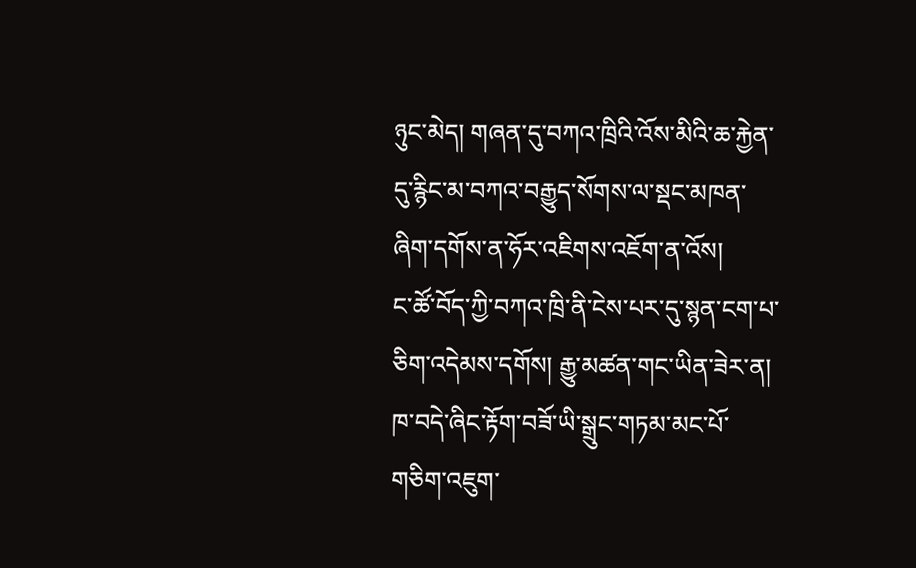ཉུང་མེད། གཞན་དུ་བཀའ་ཁྲིའི་འོས་མིའི་ཆ་རྐྱེན་དུ་རྙིང་མ་བཀའ་བརྒྱུད་སོགས་ལ་སྡང་མཁན་ཞིག་དགོས་ན་ཧོར་འཇིགས་འཇོག་ན་འོས།
ང་ཚོ་བོད་ཀྱི་བཀའ་ཁྲི་ནི་ངེས་པར་དུ་སྙན་ངག་པ་ཅིག་འདེམས་དགོས། རྒྱུ་མཚན་གང་ཡིན་ཟེར་ན། ཁ་བདེ་ཞིང་རྟོག་བཟོ་ཡི་སྒྲུང་གཏམ་མང་པོ་གཅིག་འཇུག་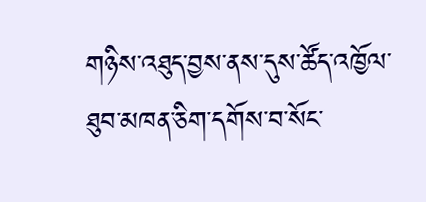གཉིས་འཐུད་བྱས་ནས་དུས་ཚོད་འཁྱོལ་ཐུབ་མཁན་ཅིག་དགོས་བ་སོང་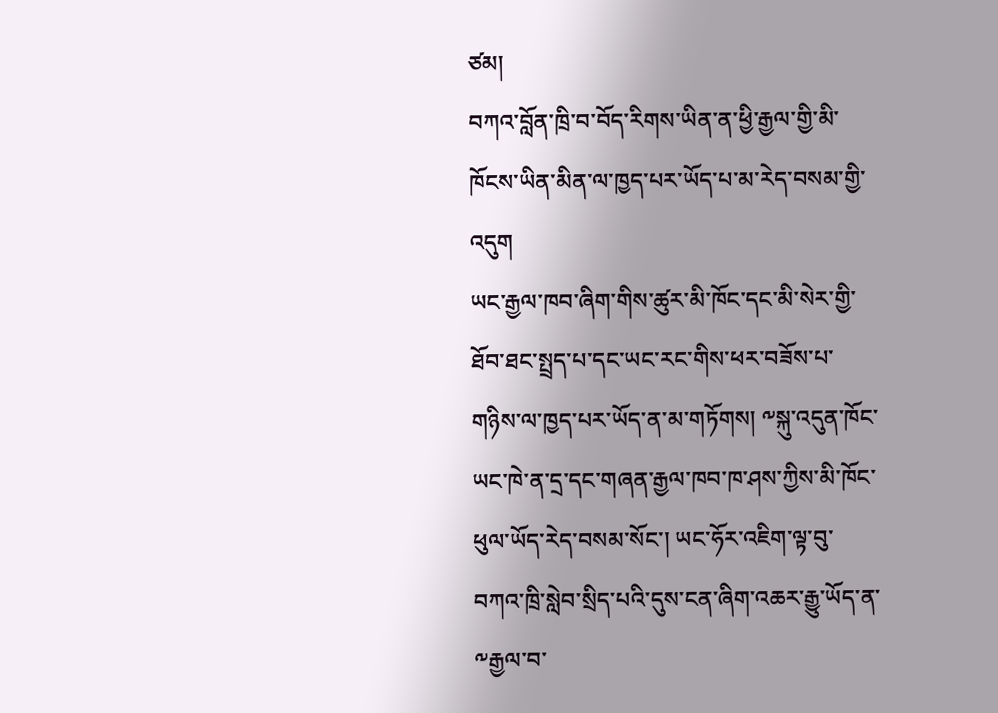ཙམ།
བཀའ་བློན་ཁྲི་བ་བོད་རིགས་ཡིན་ན་ཕྱི་རྒྱལ་གྱི་མི་ཁོངས་ཡིན་མིན་ལ་ཁྱད་པར་ཡོད་པ་མ་རེད་བསམ་གྱི་འདུག
ཡང་རྒྱལ་ཁབ་ཞིག་གིས་ཚུར་མི་ཁོང་དང་མི་སེར་གྱི་ཐོབ་ཐང་སྤྲད་པ་དང་ཡང་རང་གིས་ཕར་བཟོས་པ་གཉིས་ལ་ཁྱད་པར་ཡོད་ན་མ་གཏོགས། ༸སྐུ་འདུན་ཁོང་ཡང་ཁེ་ན་དྲ་དང་གཞན་རྒྱལ་ཁབ་ཁ་ཤས་ཀྱིས་མི་ཁོང་ཕུལ་ཡོད་རེད་བསམ་སོང་། ཡང་ཧོར་འཇིག་ལྟ་བུ་བཀའ་ཁྲི་སླེབ་སྲིད་པའི་དུས་ངན་ཞིག་འཆར་རྒྱུ་ཡོད་ན་༸རྒྱལ་བ་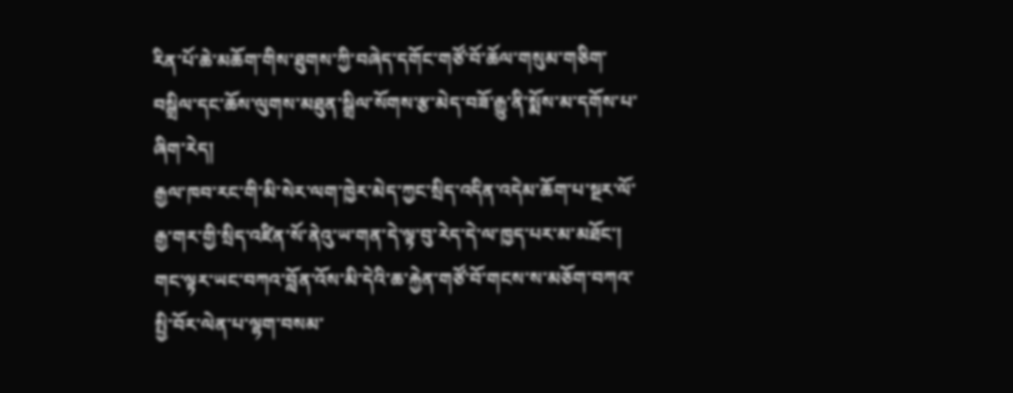རིན་པོ་ཆེ་མཆོག་གིས་ཐུགས་ཀྱི་བཞེད་དགོང་གཙོ་བོ་ཆོལ་གསུམ་གཅིག་བསྒྲིལ་དང་ཆོས་ལུགས་མཐུན་སྒྲིལ་སོགས་རྩ་མེད་བཟོ་རྒྱུ་ནི་སྨོས་མ་དགོས་པ་ཞིག་རེད།
རྒྱལ་ཁབ་རང་གི་མི་སེར་ལག་ཁྱེར་མེད་ཀྱང་སྲིད་འདིན་འདེམ་ཆོག་པ་སྔར་ལོ་རྒྱ་གར་གྱི་སྲིད་འཛིན་སོ་ནེའུ་ཡ་གན་དེ་ལྟ་བུ་རེད་དེ་ལ་ཁྱད་པར་མ་མཐོང་། གང་ལྟར་ཡང་བཀའ་བློན་འོས་མི་དེའི་ཆ་རྐྱེན་གཙོ་བོ་གངས་ས་མཅོག་བཀའ་སྤྱི་བོར་ལེན་པ་ལྷག་བསམ་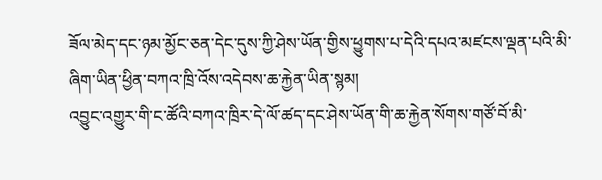ཟོལ་མེད་དང་ཉམ་མྱོང་ཅན་དེང་དུས་ཀྱི་ཤེས་ཡོན་གྱིས་ཕྱུགས་པ་དེའི་དཔའ་མཛངས་ལྡན་པའི་མི་ཞིག་ཡིན་ཕྱིན་བཀའ་ཁྲི་འོས་འདེབས་ཆ་རྐྱེན་ཡིན་སྙམ།
འབྱུང་འགྱུར་གི་ང་ཚོའི་བཀའ་ཁྲིར་དེ་ལོ་ཚད་དང་ཤེས་ཡོན་གི་ཆ་རྐྱེན་སོགས་གཙོ་བོ་མི་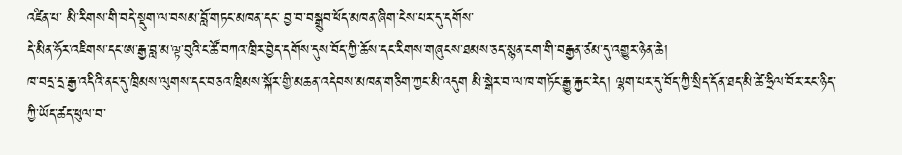འཛིན་པ་ མི་རིགས་གི་བདེ་སྡུག་ལ་བསམ་བློ་གཏང་མཁན་དང་ བྱ་བ་བསྒྲུབ་ཕོད་མཁན་ཞིག་ངེས་པར་དུ་དགོས་
དེ་མིན་ཧོར་འཇིགས་དང་ཨ་རྒྱ་བླ་མ་ལྟ་བུའི་ང་ཚོ་བཀའ་ཁྲིར་བྱེད་དགོས་དུས་བོད་ཀྱི་ཆོས་དང་རིགས་གཞུངས་ཐམས་ཅད་སྙན་ངག་གི་བརྒྱན་ཙམ་དུ་འགྱུར་ཉེན་ཆེ།
ཁ་བདྲ་དྲ་རྒྱ་འདིའི་ནང་དུ་ཁྲིམས་ལུགས་དང་བཅའ་ཁྲིམས་སྐོར་གྱི་མཆན་འདེབས་མཁན་གཅིག་ཀྱང་མི་འདུག མི་སྒེར་བ་ལ་ཁ་གཏོང་རྒྱུ་རྐྱང་རེད། ལྷག་པར་དུ་བོད་ཀྱི་སྲིད་དོན་ཐད་མི་ཚེ་ཧྲིལ་བོར་རང་ཉིད་ཀྱི་ཡོད་ཚད་ཕུལ་བ་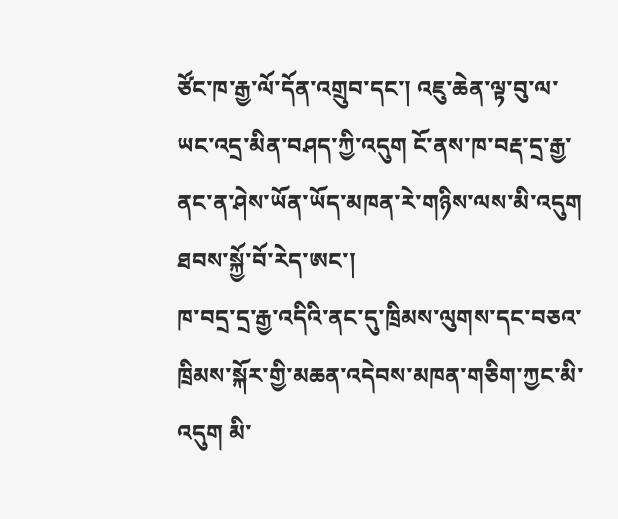ཙོང་ཁ་རྒྱ་ལོ་དོན་འགྲུབ་དང་། འཇུ་ཆེན་ལྟ་བུ་ལ་ཡང་འདྲ་མིན་བཤད་ཀྱི་འདུག ངོ་ནས་ཁ་བརྡ་དྲ་རྒྱ་ནང་ན་ཤེས་ཡོན་ཡོད་མཁན་རེ་གཉིས་ལས་མི་འདུག ཐབས་སྐྱོ་བོ་རེད་ཨང་།
ཁ་བདྲ་དྲ་རྒྱ་འདིའི་ནང་དུ་ཁྲིམས་ལུགས་དང་བཅའ་ཁྲིམས་སྐོར་གྱི་མཆན་འདེབས་མཁན་གཅིག་ཀྱང་མི་འདུག མི་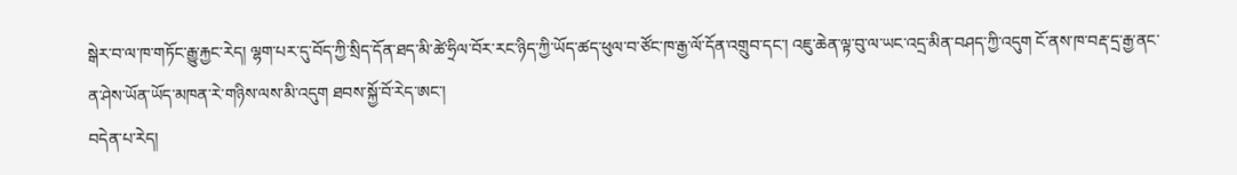སྒེར་བ་ལ་ཁ་གཏོང་རྒྱུ་རྐྱང་རེད། ལྷག་པར་དུ་བོད་ཀྱི་སྲིད་དོན་ཐད་མི་ཚེ་ཧྲིལ་བོར་རང་ཉིད་ཀྱི་ཡོད་ཚད་ཕུལ་བ་ཙོང་ཁ་རྒྱ་ལོ་དོན་འགྲུབ་དང་། འཇུ་ཆེན་ལྟ་བུ་ལ་ཡང་འདྲ་མིན་བཤད་ཀྱི་འདུག ངོ་ནས་ཁ་བརྡ་དྲ་རྒྱ་ནང་ན་ཤེས་ཡོན་ཡོད་མཁན་རེ་གཉིས་ལས་མི་འདུག ཐབས་སྐྱོ་བོ་རེད་ཨང་།
བདེན་པ་རེད།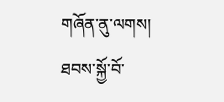གཞོན་ནུ་ལགས།
ཐབས་སྐྱོ་བོ་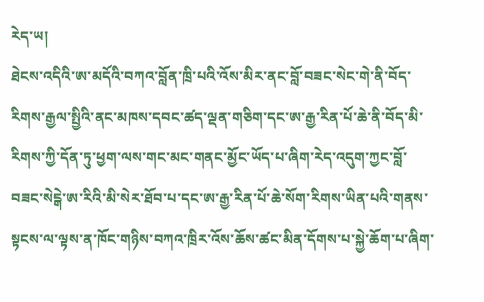རེད་ཡ།
ཐེངས་འདིའི་ཨ་མདོའི་བཀའ་བློན་ཁྲི་པའི་འོས་མིར་ནང་བློ་བཟང་སེང་གེ་ནི་བོད་རིགས་རྒྱལ་སྤྱིའི་ནང་མཁས་དབང་ཚད་ལྡན་གཅིག་དང་ཨ་རྒྱ་རིན་པོ་ཆེ་ནི་བོད་མི་རིགས་ཀྱི་དོན་ཏུ་ཕྱག་ལས་གང་མང་གནང་མྱོང་ཡོད་པ་ཞིག་རེད་འདུག་ཀྱང་བློ་བཟང་སེངྒེ་ཨ་རིའི་མི་སེར་ཐོབ་པ་དང་ཨ་རྒྱ་རིན་པོ་ཆེ་སོག་རིགས་ཡིན་པའི་གནས་སྟངས་ལ་ལྟས་ན་ཁོང་གཉིས་བཀའ་ཁྲིར་འོས་ཆོས་ཚང་མིན་དོགས་པ་སྐྱེ་ཆོག་པ་ཞིག་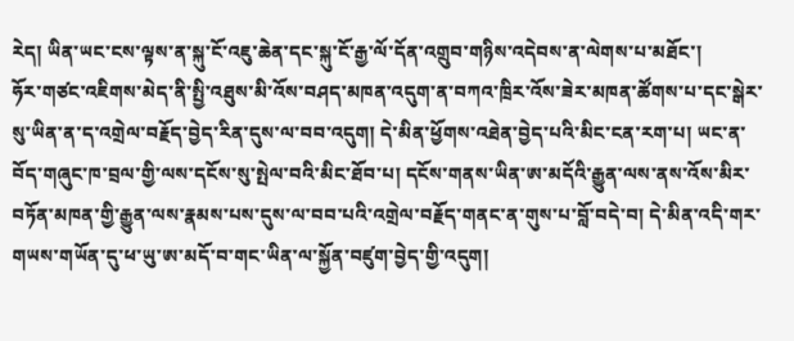རེད། ཡིན་ཡང་ངས་ལྟས་ན་སྐུ་ངོ་འཇུ་ཆེན་དང་སྐུ་ངོ་རྒྱ་ལོ་དོན་འགྲུབ་གཉིས་འདེབས་ན་ལེགས་པ་མཐོང་།
ཧོར་གཙང་འཇིགས་མེད་ནི་སྤྱི་འཐུས་མི་འོས་བཤད་མཁན་འདུག་ན་བཀའ་ཁྲིར་འོས་ཟེར་མཁན་ཚོགས་པ་དང་སྒེར་སུ་ཡིན་ན་ད་འགྲེལ་བརྗོད་བྱེད་རིན་དུས་ལ་བབ་འདུག། དེ་མིན་ཕྱོགས་འཐེན་བྱེད་པའི་མིང་ངན་རག་པ། ཡང་ན་བོད་གཞུང་ཁ་བྲལ་གྱི་ལས་དངོས་སུ་སྤེལ་བའི་མིང་ཐོབ་པ། དངོས་གནས་ཡིན་ཨ་མདོའི་རྒྱུན་ལས་ནས་འོས་མིར་བཏོན་མཁན་གྱི་རྒྱུན་ལས་རྣམས་པས་དུས་ལ་བབ་པའི་འགྲེལ་བརྗོད་གནང་ན་གུས་པ་བློ་བདེ་བ། དེ་མིན་འདི་གར་གཡས་གཡོན་དུ་ཕ་ཡུ་ཨ་མདོ་བ་གང་ཡིན་ལ་སྐྱོན་བཛུག་བྱེད་གྱི་འདུག།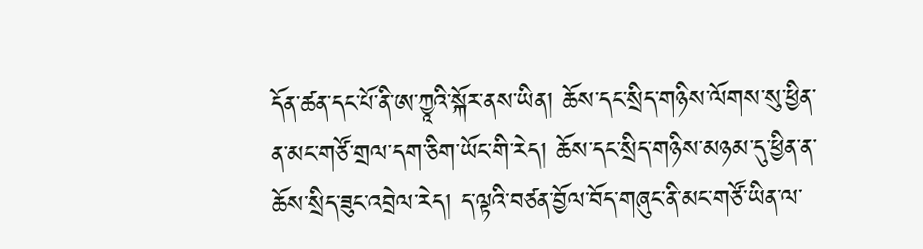དོན་ཚན་དང་པོ་ནི་ཨ་ཀྱཱའི་སྐོར་ནས་ཡིན། ཆོས་དང་སྲིད་གཉིས་ལོགས་སུ་ཕྱིན་ན་མང་གཙོ་གྲལ་དག་ཅིག་ཡོང་གི་རེད། ཆོས་དང་སྲིད་གཉིས་མཉམ་དུ་ཕྱིན་ན་ཆོས་སྲིད་ཟུང་འབྲེལ་རེད། ད་ལྟའི་བཙན་བྱོལ་བོད་གཞུང་ནི་མང་གཙོ་ཡིན་ལ་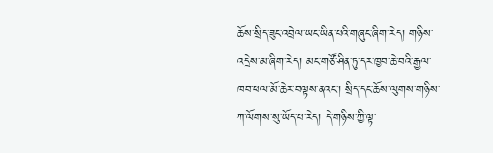ཆོས་སྲིད་ཟུང་འབྲེལ་ཡང་ཡིན་པའི་གཞུང་ཞིག་རེད། གཉིས་འདྲེས་མ་ཞིག་རེད། མང་གཙོ་ཤིན་ཏུ་དར་ཁྱབ་ཆེ་བའི་རྒྱལ་ཁབ་ཕལ་མོ་ཆེར་བལྟས་ནའང་། སྲིད་དང་ཆོས་ལུགས་གཉིས་ཀ་ལོགས་སུ་ཡོད་པ་རེད། དེ་གཉིས་ཀྱི་ལྟ་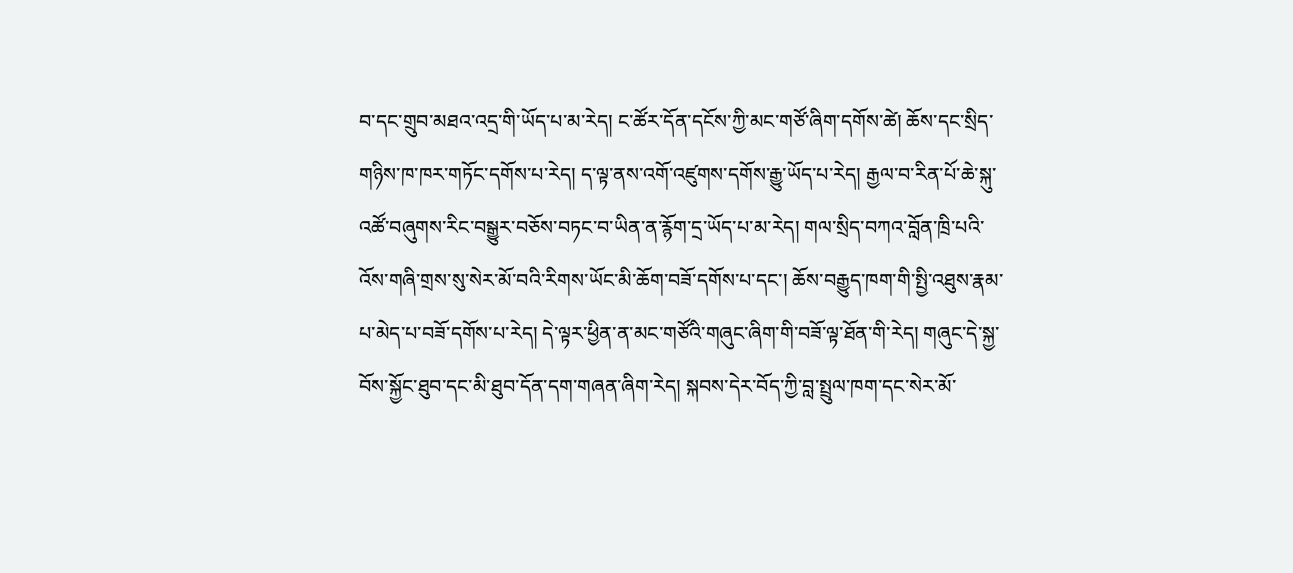བ་དང་གྲུབ་མཐའ་འདྲ་གི་ཡོད་པ་མ་རེད། ང་ཚོར་དོན་དངོས་ཀྱི་མང་གཙོ་ཞིག་དགོས་ཚེ། ཆོས་དང་སྲིད་གཉིས་ཁ་ཁར་གཏོང་དགོས་པ་རེད། ད་ལྟ་ནས་འགོ་འཛུགས་དགོས་རྒྱུ་ཡོད་པ་རེད། རྒྱལ་བ་རིན་པོ་ཆེ་སྐུ་འཚོ་བཞུགས་རིང་བསྒྱུར་བཅོས་བཏང་བ་ཡིན་ན་རྙོག་དྲ་ཡོད་པ་མ་རེད། གལ་སྲིད་བཀའ་བློན་ཁྲི་པའི་འོས་གཞི་གྲས་སུ་སེར་མོ་བའི་རིགས་ཡོང་མི་ཆོག་བཟོ་དགོས་པ་དང་། ཆོས་བརྒྱུད་ཁག་གི་སྤྱི་འཐུས་རྣམ་པ་མེད་པ་བཟོ་དགོས་པ་རེད། དེ་ལྟར་ཕྱིན་ན་མང་གཙོའི་གཞུང་ཞིག་གི་བཟོ་ལྟ་ཐོན་གི་རེད། གཞུང་དེ་སྐྱ་བོས་སྐྱོང་ཐུབ་དང་མི་ཐུབ་དོན་དག་གཞན་ཞིག་རེད། སྐབས་དེར་བོད་ཀྱི་བླ་སྤྲུལ་ཁག་དང་སེར་མོ་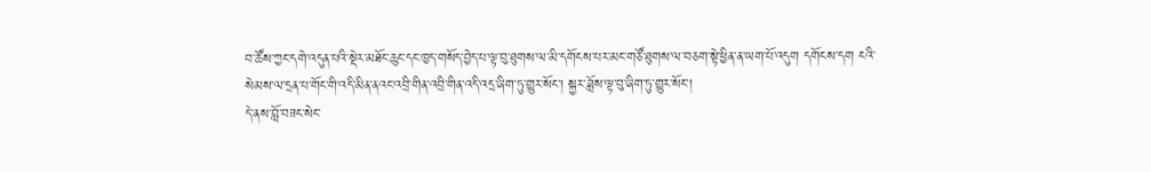བ་ཚོས་ཀྱང་དགེ་འདུན་པའི་སྡེར་མཐོང་ཆུང་དང་ཁྱད་གསོད་བྱེད་པ་ལྟ་བུ་ཐུགས་ལ་མི་དགོངས་པར་མང་གཙོ་ཐུགས་ལ་བཅག་སྟེ་ཕྱིན་ན་ཡག་པོ་འདུག དགོངས་དག ངའི་སེམས་ལ་དྲན་པ་གོང་གི་འདི་མིན་ནའང་འབྲི་གིན་འབྲི་གིན་འདི་འདྲ་ཞིག་ཏུ་གྱུར་སོང་། སྐྱར་ཟློས་ལྟ་བུ་ཞིག་ཏུ་གྱུར་སོང་།
དེ་ནས་བློ་བཟང་སེང་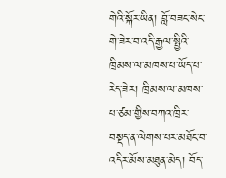གེའི་སྐོར་ཡིན། བློ་བཟང་སེང་གེ་ཟེར་བ་འདི་རྒྱལ་སྤྱིའི་ཁྲིམས་ལ་མཁས་པ་ཡོད་པ་རེད་ཟེར། ཁྲིམས་ལ་མཁས་པ་ཙམ་གྱིས་བཀའ་ཁྲིར་བསྡད་ན་ལེགས་པར་མཐོང་བ་འདིར་མོས་མཐུན་མེད། བོད་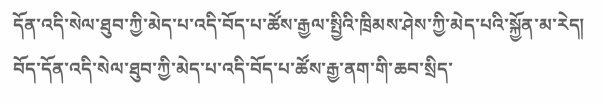དོན་འདི་སེལ་ཐུབ་ཀྱི་མེད་པ་འདི་བོད་པ་ཚོས་རྒྱལ་སྤྱིའི་ཁྲིམས་ཤེས་ཀྱི་མེད་པའི་སྐྱོན་མ་རེད། བོད་དོན་འདི་སེལ་ཐུབ་ཀྱི་མེད་པ་འདི་བོད་པ་ཚོས་རྒྱ་ནག་གི་ཆབ་སྲིད་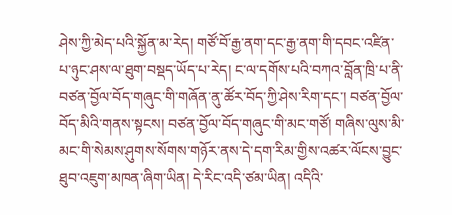ཤེས་ཀྱི་མེད་པའི་སྐྱོན་མ་རེད། གཙོ་བོ་རྒྱ་ནག་དང་རྒྱ་ནག་གི་དབང་འཛིན་པ་ཉུང་ཤས་ལ་ཐུག་བསྡད་ཡོད་པ་རེད། ང་ལ་དགོས་པའི་བཀའ་བློན་ཁྲི་པ་ནི་བཙན་བྱོལ་བོད་གཞུང་གི་གཞོན་ནུ་ཚོར་བོད་ཀྱི་ཤེས་རིག་དང་། བཙན་བྱོལ་བོད་མིའི་གནས་སྟངས། བཙན་བྱོལ་བོད་གཞུང་གི་མང་གཙོ། གཞིས་ལུས་མི་མང་གི་སེམས་ཤུགས་སོགས་གཉོར་ནས་དེ་དག་རིམ་གྱིས་འཚར་ལོངས་བྱུང་ཐུབ་འཇུག་མཁན་ཞིག་ཡིན། དེ་རིང་འདི་ཙམ་ཡིན། འདིའི་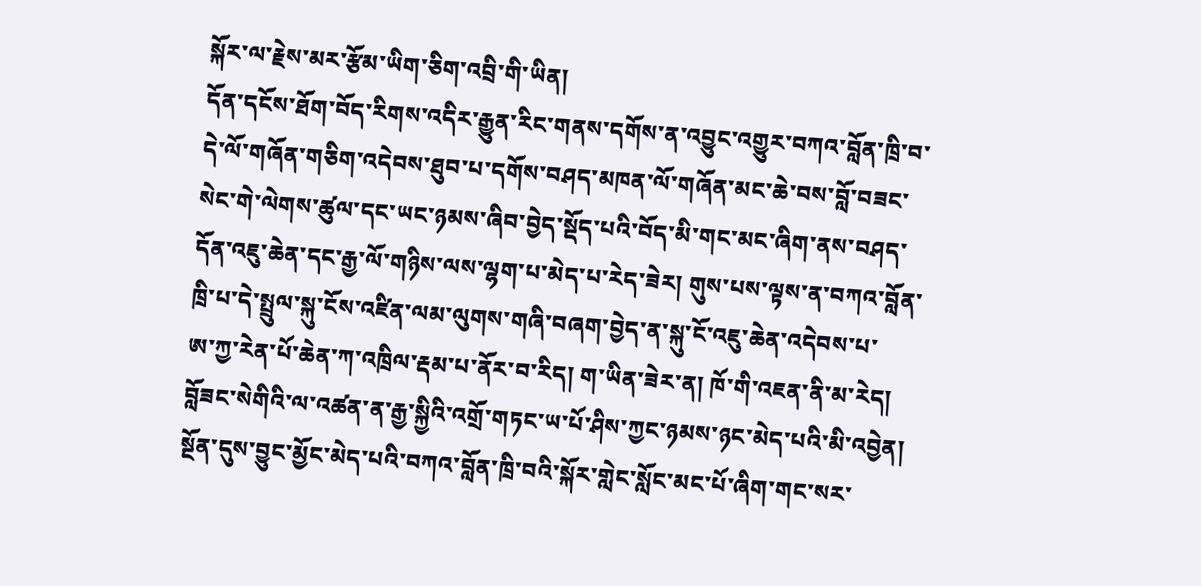སྐོར་ལ་རྗེས་མར་རྩོམ་ཡིག་ཅིག་འབྲི་གི་ཡིན།
དོན་དངོས་ཐོག་བོད་རིགས་འདིར་རྒྱུན་རིང་གནས་དགོས་ན་འབྱུང་འགྱུར་བཀའ་བློན་ཁྲི་བ་དེ་ལོ་གཞོན་གཅིག་འདེབས་ཐུབ་པ་དགོས་བཤད་མཁན་ལོ་གཞོན་མང་ཆེ་བས་བློ་བཟང་སེང་གེ་ལེགས་ཚུལ་དང་ཡང་ཉམས་ཞིབ་བྱེད་སྡོད་པའི་བོད་མི་གང་མང་ཞིག་ནས་བཤད་དོན་འཇུ་ཆེན་དང་རྒྱ་ལོ་གཉིས་ལས་ལྷག་པ་མེད་པ་རེད་ཟེར། གུས་པས་ལྟས་ན་བཀའ་བློན་ཁྲི་པ་དེ་སྤྲུལ་སྐུ་ངོས་འཛིན་ལམ་ལུགས་གཞི་བཞག་བྱེད་ན་སྐུ་ངོ་འཇུ་ཆེན་འདེབས་པ་
ཨ་ཀྱ་རེན་པོ་ཆེན་ཀ་འཁྲིལ་རྡམ་པ་ནོར་བ་རིད། ག་ཡིན་ཟེར་ན། ཁོ་གི་འཇན་ནི་མ་རེད། བློཟང་སེགིའི་ལ་འཚན་ན་རྒྱ་སྐྱིའི་འགྲོ་གཏང་ཡ་པོ་ཤིས་ཀྱང་ཉམས་ཉང་མེད་པའི་མི་འབྱེན།
སྔོན་དུས་བྱུང་མྱོང་མེད་པའི་བཀའ་བློན་ཁྲི་བའི་སྐོར་གླེང་སློང་མང་པོ་ཞིག་གང་སར་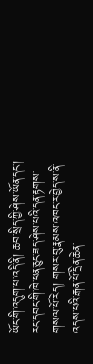ཡོང་གི་འདུག་པ་འདི་ནི། ཆབ་སྲིད་ཀྱི་ཤེས་ཡོན་དང་། རང་དབང་གི་ཁེ་ཕན་ཅུང་ཟད་ཤེས་པའི་དན་རྟགས་གསལ་པོ་རེད། གསར་བུ་རྣམས་འཁང་ར་བྱེད་ས་ནི་འདས་པའི་རྒན་པོ་དྲིན་ཆེན་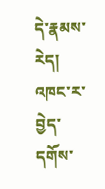དེ་རྣམས་རེད། འཁང་ར་བྱེད་དགོས་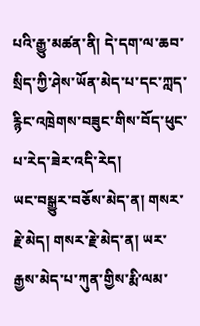པའི་རྒྱུ་མཚན་ནི། དེ་དག་ལ་ཆབ་སྲིད་ཀྱི་ཤེས་ཡོན་མེད་པ་དང་ཀླད་རྙིང་འཁྲེགས་བཟུང་གིས་བོད་ཕུང་པ་རེད་ཟེར་འདི་རེད།
ཡང་བསྒྱུར་བཅོས་མེད་ན། གསར་རྗེ་མེད། གསར་རྗེ་མེད་ན། ཡར་རྒྱས་མེད་པ་ཀུན་གྱིས་རྨི་ལམ་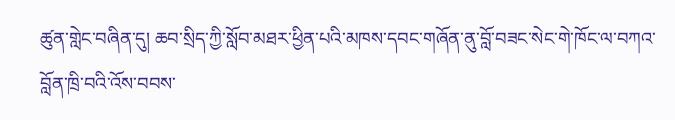ཚུན་གླེང་བཞིན་དུ། ཆབ་སྲིད་ཀྱི་སློབ་མཐར་ཕྱིན་པའི་མཁས་དབང་གཞོན་ནུ་བློ་བཟང་སེང་གེ་ཁོང་ལ་བཀའ་བློན་ཁྲི་བའི་འོས་བབས་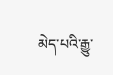མེད་པའི་རྒྱུ་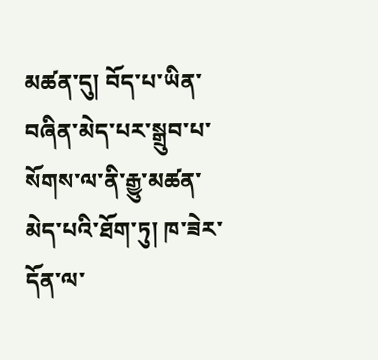མཚན་དུ། བོད་པ་ཡིན་བཞིན་མེད་པར་སྒྲུབ་པ་སོགས་ལ་ནི་རྒྱུ་མཚན་མེད་པའི་ཐོག་ཏུ། ཁ་ཟེར་དོན་ལ་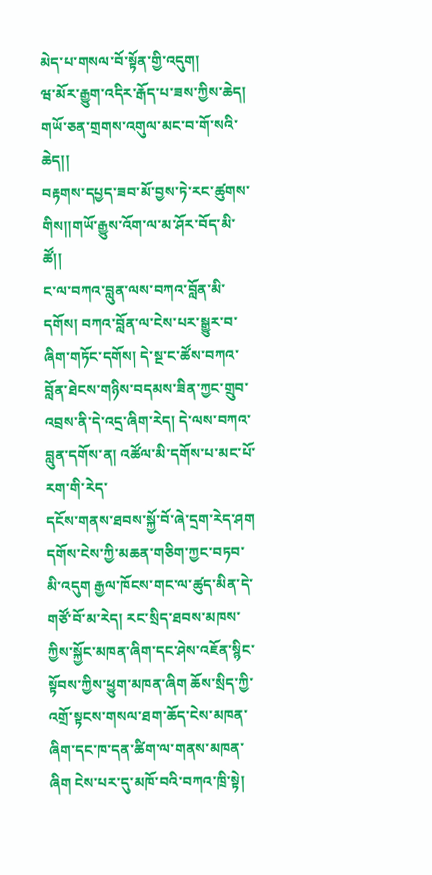མེད་པ་གསལ་བོ་སྟོན་གྱི་འདུག།
ཝ་མོར་རྒྱུག་འདིར་རྒོད་པ་ཟས་ཀྱིས་ཆེད། གཡོ་ཅན་གྲགས་འགུལ་མང་བ་གོ་སའི་ཆེད།།
བརྟགས་དཔྱད་ཟབ་མོ་བྱས་ཏེ་རང་ཚུགས་གིས།།གཡོ་རྒྱུས་འོག་ལ་མ་ཤོར་བོད་མི་ཚོ།།
ང་ལ་བཀའ་བླུན་ལས་བཀའ་བློན་མི་དགོས། བཀའ་བློན་ལ་ངེས་པར་སྒྱུར་བ་ཞིག་གཏོང་དགོས། དེ་སྔ་ང་ཚོས་བཀའ་བློན་ཐེངས་གཉིས་བདམས་ཟིན་ཀྱང་གྲུབ་འབྲས་ནི་དེ་འདྲ་ཞིག་རེད། དེ་ལས་བཀའ་བླུན་དགོས་ན། འཚོལ་མི་དགོས་པ་མང་པོ་རག་གི་རེད་
དངོས་གནས་ཐབས་སྐྱོ་བོ་ཞེ་དྲག་རེད་ཤག དགོས་ངེས་ཀྱི་མཆན་གཅིག་ཀྱང་བཏབ་མི་འདུག རྒྱལ་ཁོངས་གང་ལ་ཚུད་མིན་དེ་གཙོ་བོ་མ་རེད། རང་སྲིད་ཐབས་མཁས་ཀྱིས་སྐྱོང་མཁན་ཞིག་དང་ཤེས་འཇོན་སྙིང་སྟོབས་ཀྱིས་ཕྱུག་མཁན་ཞིག ཆོས་སྲིད་ཀྱི་འགྲོ་སྟངས་གསལ་ཐག་ཆོད་ངེས་མཁན་ཞིག་དང་ཁ་དན་ཚིག་ལ་གནས་མཁན་ཞིག ངེས་པར་དུ་མཁོ་བའི་བཀའ་ཁྲི་སྟེ།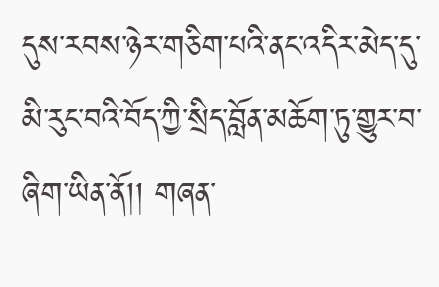དུས་རབས་ཉེར་གཅིག་པའི་ནང་འདིར་མེད་དུ་མི་རུང་བའི་བོད་ཀྱི་སྲིད་བློན་མཆོག་ཏུ་གྱུར་བ་ཞིག་ཡིན་ནོ།། གཞན་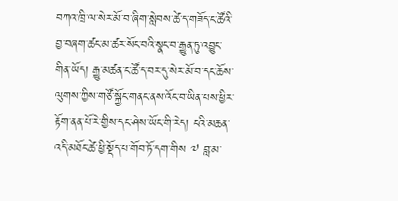བཀའ་ཁྲི་ལ་སེར་མོ་བ་ཞིག་སླེབས་ཚེ་ད་གཟོད་ང་ཚོའི་བྱ་བཞག་ཚང་མ་ཚར་སོང་བའི་སྣང་བ་རྒྱུན་ཏུ་འབྱུང་གིན་ཡོད། རྒྱུ་མཚན་ང་ཚོ་ད་བར་དུ་སེར་མོ་བ་དང་ཆོས་ལུགས་ཀྱིས་གཙོ་སྐྱོང་གནང་ནས་འོང་བ་ཡིན་པས་ཕྱིར་རྟོག་ནན་པོ་རེ་གྱིས་དང་ཤེས་ཡོང་གི་རེད། ངའི་མཆན་འདི་མཐོང་ཚེ་ཕྱི་སྡོད་པ་གོབ་ཏོ་དག་གིས ༧ བླ་མ་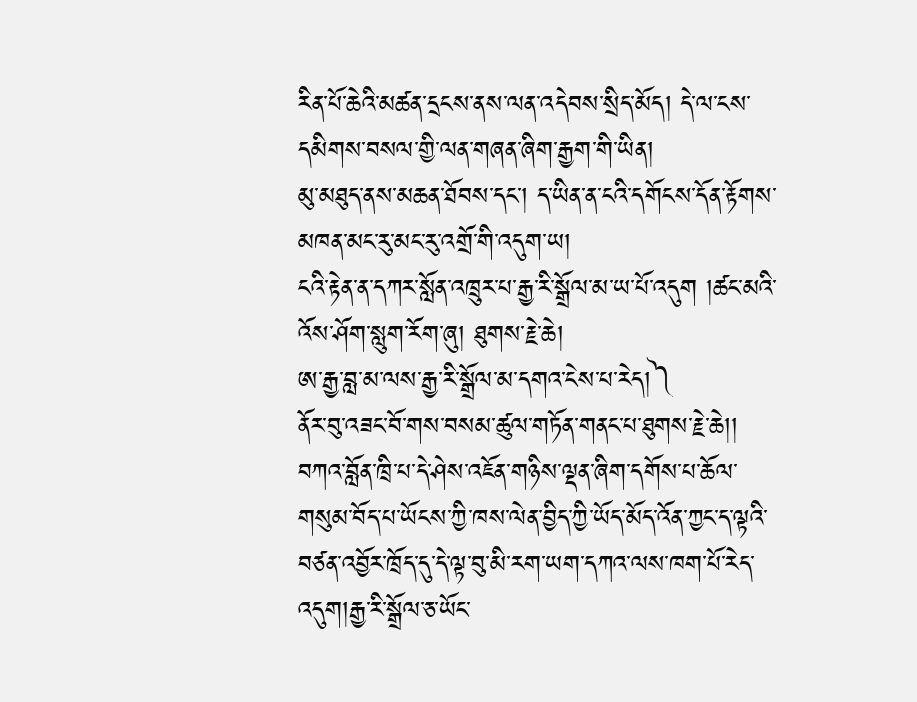རིན་པོ་ཆེའི་མཚན་དྲངས་ནས་ལན་འདེབས་སྲིད་མོད། དེ་ལ་ངས་དམིགས་བསལ་གྱི་ལན་གཞན་ཞིག་རྒྱག་གི་ཡིན།
མུ་མཐུད་ནས་མཆན་ཐོབས་དང་། ད་ཡིན་ན་ངའི་དགོངས་དོན་རྟོགས་མཁན་མང་རུ་མང་རུ་འགྲོ་གི་འདུག་ཡ།
ངའི་རྟེན་ན་དཀར་སློན་འཁྲུར་པ་རྒྱ་རི་སྒྲོལ་མ་ཡ་པོ་འདུག །ཚང་མའི་འོས་ཤོག་སླུག་རོག་ཞུ། ཐུགས་རྗེ་ཆེ།
ཨ་རྒྱ་བླ་མ་ལས་རྒྱ་རི་སྒྲོལ་མ་དགའ་ངེས་པ་རེད།༽
ནོར་བུ་འཟང་བོ་གས་བསམ་ཚུལ་གཏོན་གནང་པ་ཐུགས་རྗེ་ཆེ།།
བཀའ་བློན་ཁྲི་པ་དེ་ཤེས་འཇོན་གཉིས་ལྡན་ཞིག་དགོས་པ་ཆོལ་གསུམ་བོད་པ་ཡོངས་ཀྱི་ཁས་ལེན་བྱིད་ཀྱི་ཡོད་མོད་འོན་ཀྱང་ད་ལྟའི་བཙན་འབྱོར་ཁྲོད་དུ་དེ་ལྟ་བུ་མི་རག་ཡག་དཀའ་ལས་ཁག་པོ་རེད་འདུག།རྒྱ་རི་སྒྲོལ་ཅ་ཡོང་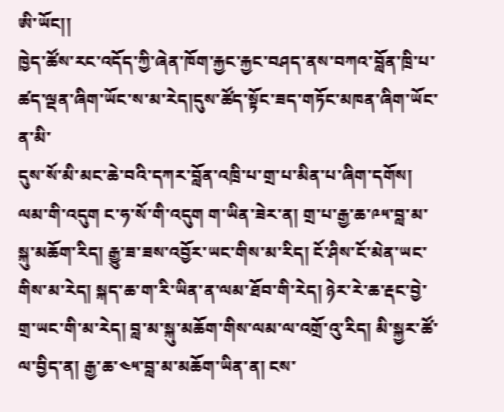ཨི་ཡོང།།
ཁྱེད་ཚོས་རང་འདོད་ཀྱི་ཞེན་ཁོག་རྐྱང་རྐྱང་བཤད་ནས་བཀའ་བློན་ཁྲི་པ་ཚད་ལྡན་ཞིག་ཡོང་ས་མ་རེད།དུས་ཚོད་སྟོང་ཟད་གཏོང་མཁན་ཞིག་ཡོང་ན་མི་
དུས་སོ་མི་མང་ཆེ་བའི་དཀར་བློན་འཁྲི་པ་གྲ་པ་མིན་པ་ཞིག་དགོས། ལམ་གི་འདུག ང་ཧ་སོ་གི་འདུག ག་ཡིན་ཟེར་ན། གྲ་པ་རྒྱ་ཆ་༩༥་བླ་མ་སྐུ་མཆོག་རིད། རྒྱུ་ཟ་ཟས་འབྱོར་ཡང་གིས་མ་རིད། ངོ་ཤིས་ངོ་མེན་ཡང་གིས་མ་རེད། སྐད་ཆ་ག་རི་ཡིན་ན་ལམ་ཐོབ་གི་རེད། ཉེར་རེ་ཆ་རྡང་བྱེ་གྲ་ཡང་གི་མ་རེད། བླ་མ་སྐུ་མཆོག་གིས་ལམ་ལ་འགྲོ་འུ་རིད། མི་སྐྱར་ཚོ་ལ་བྱིད་ན། རྒྱ་ཆ་༤༥་བླ་མ་མཆོག་ཡིན་ན། ངས་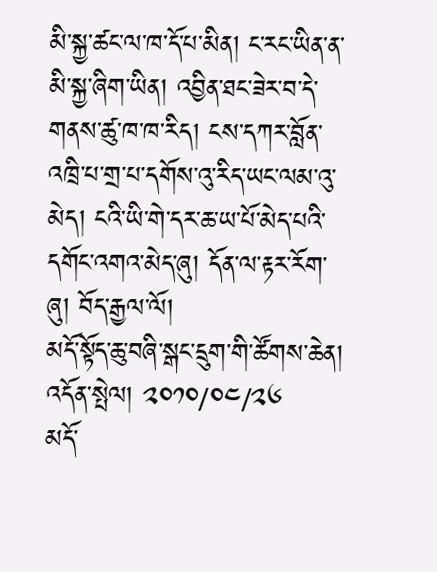མི་སྐྱ་ཚང་ལ་ཁ་དོ་པ་མིན། ང་རང་ཡིན་ན་མི་སྐྱ་ཞིག་ཡིན། འབྱིན་ཐང་ཟེར་བ་དེ་གནས་ཚུ་ཁ་ཁ་རིད། ངས་དཀར་བློན་འཁྲི་པ་གྲ་པ་དགོས་འུ་རིད་ཡང་ལམ་འུ་མེད། ངའི་ཡི་གེ་དར་ཆ་ཡ་པོ་མེད་པའི་དགོང་འགའ་མེད་ཞུ། དོན་ལ་རྟར་རོག་ཞུ། བོད་རྒྱལ་ལོ།
མདོ་སྟོད་ཆུ་བཞི་སྒང་དྲུག་གི་ཚོགས་ཆེན།
འདོན་སྤེལ། ༢༠༡༠/༠༤/༢༦
མདོ་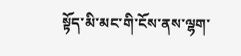སྟོད་མི་མང་གི་ངོས་ནས་ལྷག་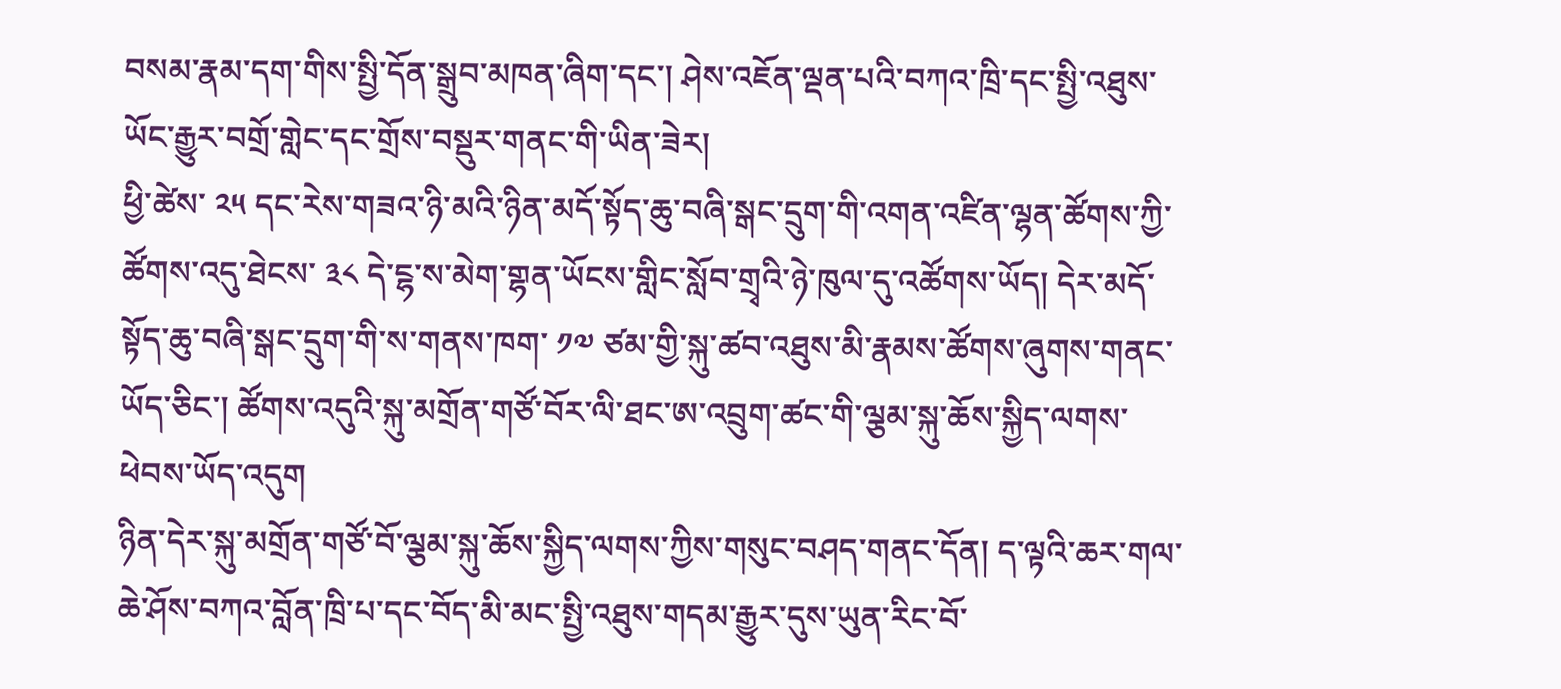བསམ་རྣམ་དག་གིས་སྤྱི་དོན་སྒྲུབ་མཁན་ཞིག་དང་། ཤེས་འཇོན་ལྡན་པའི་བཀའ་ཁྲི་དང་སྤྱི་འཐུས་ཡོང་རྒྱུར་བགྲོ་གླེང་དང་གྲོས་བསྡུར་གནང་གི་ཡིན་ཟེར།
ཕྱི་ཚེས་ ༢༥ དང་རེས་གཟའ་ཉི་མའི་ཉིན་མདོ་སྟོད་ཆུ་བཞི་སྒང་དྲུག་གི་འགན་འཛིན་ལྷན་ཚོགས་ཀྱི་ཚོགས་འདུ་ཐེངས་ ༣༨ དེ་ངྷ་ས་མེག་གྷན་ཡོངས་གླིང་སློབ་གྲྭའི་ཉེ་ཁུལ་དུ་འཚོགས་ཡོད། དེར་མདོ་སྟོད་ཆུ་བཞི་སྒང་དྲུག་གི་ས་གནས་ཁག་ ༡༧ ཙམ་གྱི་སྐུ་ཚབ་འཐུས་མི་རྣམས་ཚོགས་ཞུགས་གནང་ཡོད་ཅིང་། ཚོགས་འདུའི་སྐུ་མགྲོན་གཙོ་བོར་ལི་ཐང་ཨ་འབྲུག་ཚང་གི་ལྕམ་སྐུ་ཆོས་སྐྱིད་ལགས་ཕེབས་ཡོད་འདུག
ཉིན་དེར་སྐུ་མགྲོན་གཙོ་བོ་ལྕམ་སྐུ་ཆོས་སྐྱིད་ལགས་ཀྱིས་གསུང་བཤད་གནང་དོན། ད་ལྟའི་ཆར་གལ་ཆེ་ཤོས་བཀའ་བློན་ཁྲི་པ་དང་བོད་མི་མང་སྤྱི་འཐུས་གདམ་རྒྱུར་དུས་ཡུན་རིང་བོ་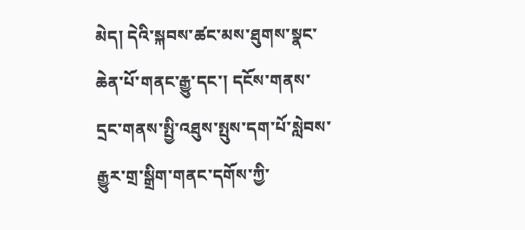མེད། དེའི་སྐབས་ཚང་མས་ཐུགས་སྣང་ཆེན་པོ་གནང་རྒྱུ་དང་། དངོས་གནས་དྲང་གནས་སྤྱི་འཐུས་སྤུས་དག་པོ་སླེབས་རྒྱུར་གྲ་སྒྲིག་གནང་དགོས་ཀྱི་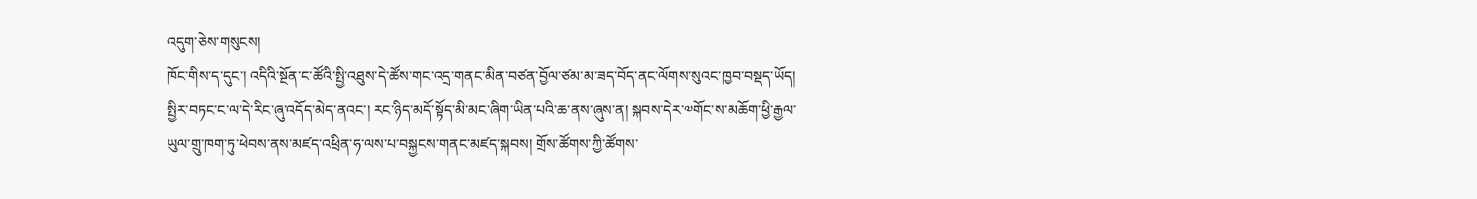འདུག་ཅེས་གསུངས།
ཁོང་གིས་ད་དུང་། འདིའི་སྔོན་ང་ཚོའི་སྤྱི་འཐུས་དེ་ཚོས་གང་འདྲ་གནང་མིན་བཙན་བྱོལ་ཙམ་མ་ཟད་བོད་ནང་ལོགས་སུའང་ཁྱབ་བསྡད་ཡོད། སྤྱིར་བཏང་ང་ལ་དེ་རིང་ཞུ་འདོད་མེད་ནའང་། རང་ཉིད་མདོ་སྟོད་མི་མང་ཞིག་ཡིན་པའི་ཆ་ནས་ཞུས་ན། སྐབས་དེར་༧གོང་ས་མཆོག་ཕྱི་རྒྱལ་ཡུལ་གྲུ་ཁག་ཏུ་ཕེབས་ནས་མཛད་འཕྲིན་ཧ་ལས་པ་བསྐྱངས་གནང་མཛད་སྐབས། གྲོས་ཚོགས་ཀྱི་ཚོགས་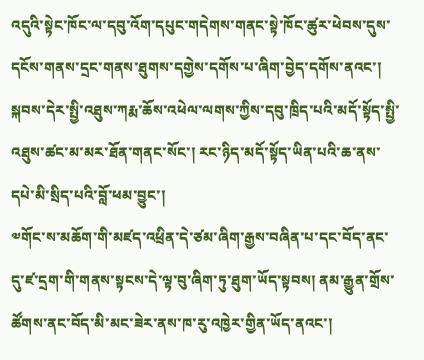འདུའི་སྟེང་ཁོང་ལ་དབུ་འོག་དཔུང་གདེགས་གནང་སྟེ་ཁོང་ཚུར་ཕེབས་དུས་དངོས་གནས་དྲང་གནས་ཐུགས་དགྱེས་དགོས་པ་ཞིག་བྱེད་དགོས་ནའང་། སྐབས་དེར་སྤྱི་འཐུས་ཀརྨ་ཆོས་འཕེལ་ལགས་ཀྱིས་དབུ་ཁྲིད་པའི་མདོ་སྟོད་སྤྱི་འཐུས་ཚང་མ་མར་ཐོན་གནང་སོང་། རང་ཉིད་མདོ་སྟོད་ཡིན་པའི་ཆ་ནས་དཔེ་མི་སྲིད་པའི་བློ་ཕམ་བྱུང་།
༧གོང་ས་མཆོག་གི་མཛད་འཕྲིན་དེ་ཙམ་ཞིག་རྒྱས་བཞིན་པ་དང་བོད་ནང་དུ་ཛ་དྲག་གི་གནས་སྟངས་དེ་ལྟ་བུ་ཞིག་ཏུ་ཐུག་ཡོད་སྟབས། ནམ་རྒྱུན་གྲོས་ཚོགས་ནང་བོད་མི་མང་ཟེར་ནས་ཁ་རུ་འཁྱེར་གྱིན་ཡོད་ནའང་།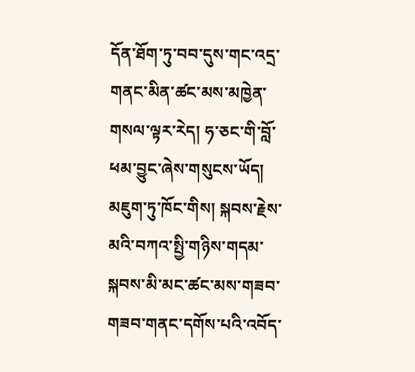དོན་ཐོག་ཏུ་བབ་དུས་གང་འདྲ་གནང་མིན་ཚང་མས་མཁྱེན་གསལ་ལྟར་རེད། ཧ་ཅང་གི་བློ་ཕམ་བྱུང་ཞེས་གསུངས་ཡོད།
མཇུག་ཏུ་ཁོང་གིས། སྐབས་རྗེས་མའི་བཀའ་སྤྱི་གཉིས་གདམ་སྐབས་མི་མང་ཚང་མས་གཟབ་གཟབ་གནང་དགོས་པའི་འབོད་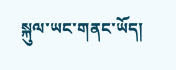སྐུལ་ཡང་གནང་ཡོད།